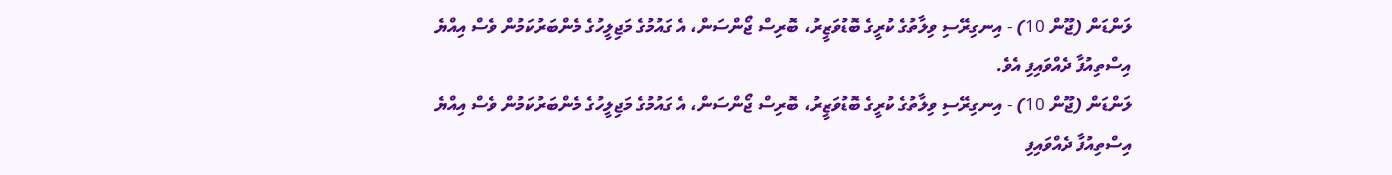ލަންޑަން (ޖޫން 10) - އިނގިރޭސި ވިލާތުގެ ކުރީގެ ބޮޑުވަޒީރު، ބޮރިސް ޖޯންސަން، އެ ގައުމުގެ މަޖިލީހުގެ މެންބަރުކަމުން ވެސް އިއްޔެ އިސްތިއުފާ ދެއްވައިފި އެވެ.
ލަންޑަން (ޖޫން 10) - އިނގިރޭސި ވިލާތުގެ ކުރީގެ ބޮޑުވަޒީރު، ބޮރިސް ޖޯންސަން، އެ ގައުމުގެ މަޖިލީހުގެ މެންބަރުކަމުން ވެސް އިއްޔެ އިސްތިއުފާ ދެއްވައިފި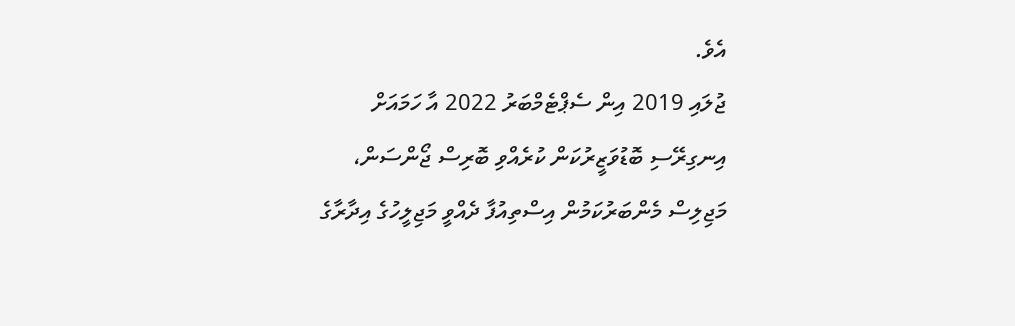އެވެ.
ޖުލައި 2019 އިން ސެޕްޓެމްބަރު 2022 އާ ހަމައަށް އިނގިރޭސި ބޮޑުވަޒީރުކަން ކުރެއްވި ބޮރިސް ޖޯންސަން، މަޖިލިސް މެންބަރުކަމުން އިސްތިއުފާ ދެއްވީ މަޖިލީހުގެ އިދާރާގެ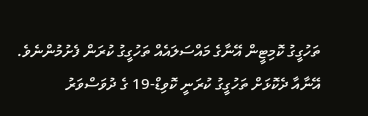ތަހުގީގު ކޮމިޓީން އޭނާގެ މައްސަލައެއް ތަހުގީގު ކުރަން ފެށުމުންނެވެ.
އޭނާއާ ދެކޮޅަށް ތަހުގީގު ކުރަނީ ކޮވިޑް-19 ގެ ދުވަސްވަރު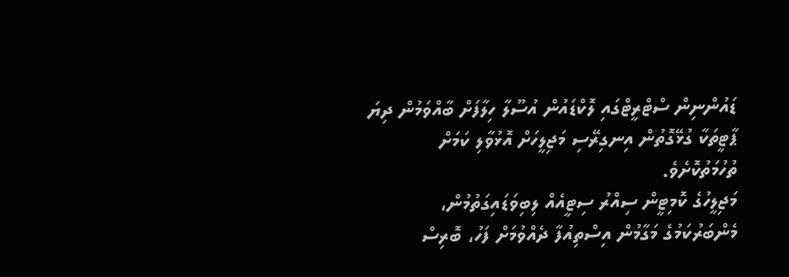ޑައުންނިން ސްޓްރީޓްގައި ލޮކްޑައުން އުސޫލާ ހިލާފަށް ބާއްވަމުން ދިޔަ ޕާޓީތަކާ ގުޅޭގޮތުން އިނގިރޭސި މަޖިލީހަށް އޮޅުވާލި ކަމަށް ތުހުމަތުކޮށެވެ.
މަޖިލީހުގެ ކޮމިޓީން ސިއްރު ސިޓީއެއް ލިބިވަޑައިގަތުމުން، މެންބަރުކަމުގެ މަގާމުން އިސްތިއުފާ ދެއްވުމަށް ފަހު، ބޮރިސް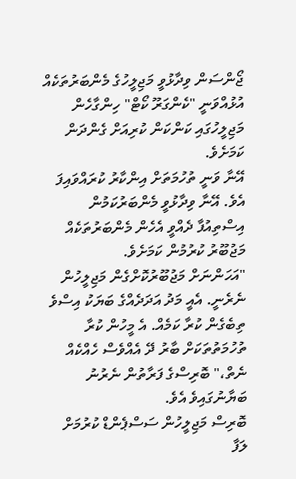ޖޯންސަން ވިދާޅުވީ މަޖިލީހުގެ މެންބަރުތަކެއް އުޅުއްވަނީ "ކެންގަރޫ ކޯޓް" ހިންގާހެން މަޖިލީހުގައި ކަންކަން ކުރިއަށް ގެންދަން ކަމަށެވެ.
އޭނާ ވަނީ ތުހުމަތަށް އިންކާރު ކުރައްވައިފަ އެވެ. އޭނާ ވިދާޅުވީ މެންބަރުކަމުން އިސްތިއުފާ ދެއްވީ އެހެން މެންބަރުތަކެއް މަޖުބޫރު ކުރުމުން ކަމަށެވެ.
"އަހަންނަށް މަޖުބޫރުކޮށްގެން މަޖިލީހުން ނެރެނީ. އެއީ މަދު އަދަދެއްގެ ބަޔަކު އިސްވެ ތިބެގެން ކުރާ ކަމެއް. އެ މީހުން ކުރާ ތުހުމަތުތަކަށް ބާރު ދޭ އެއްވެސް ހެއްކެއް ނެތް،" ބޮރިސްގެ ފަރާތުން ނެރުނު ބަޔާނުގައިވެ އެވެ.
ބޮރިސް މަޖިލީހުން ސަސްޕެންޑް ކުރުމަށް ލަފާ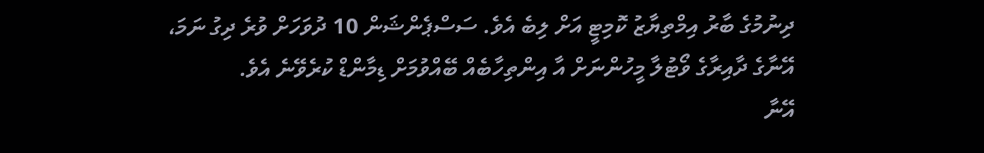ދިނުމުގެ ބާރު އިމްތިޔާޒު ކޮމިޓީ އަށް ލިބެ އެވެ. ސަސްޕެންޝަން 10 ދުވަހަށް ވުރެ ދިގު ނަމަ، އޭނާގެ ދާއިރާގެ ވޯޓުލާ މީހުންނަށް އާ އިންތިހާބެއް ބޭއްވުމަށް ޑިމާންޑް ކުރެވޭނެ އެވެ.
އޭނާ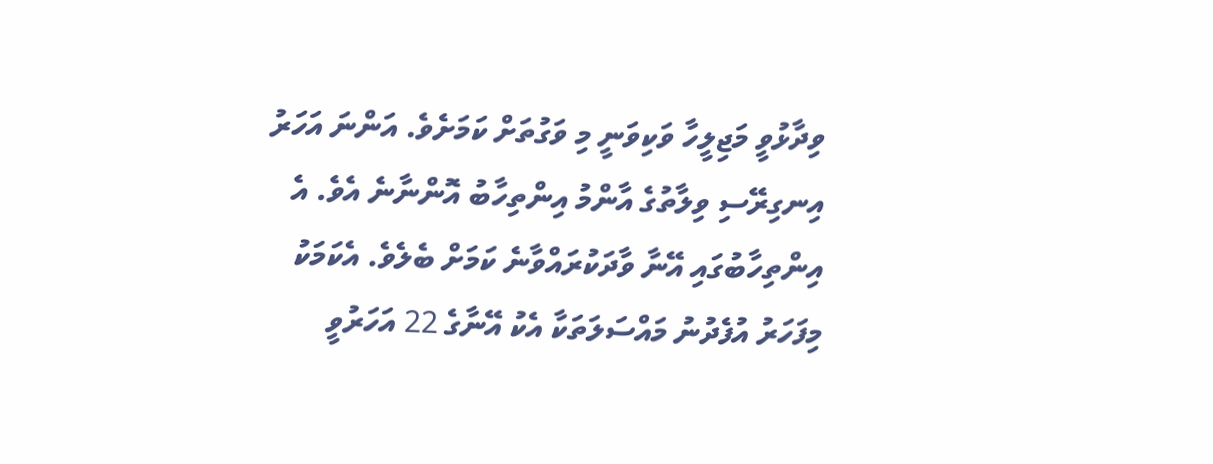ވިދާޅުވީ މަޖިލީހާ ވަކިވަނީ މި ވަގުތަށް ކަމަށެވެ. އަންނަ އަހަރު އިނގިރޭސި ވިލާތުގެ އާންމު އިންތިހާބު އޮންނާނެ އެވެ. އެ އިންތިހާބުގައި އޭނާ ވާދަކުރައްވާނެ ކަމަށް ބެލެވެ. އެކަމަކު މިފަހަރު އުފެދުނު މައްސަލަތަކާ އެކު އޭނާގެ 22 އަހަރުވީ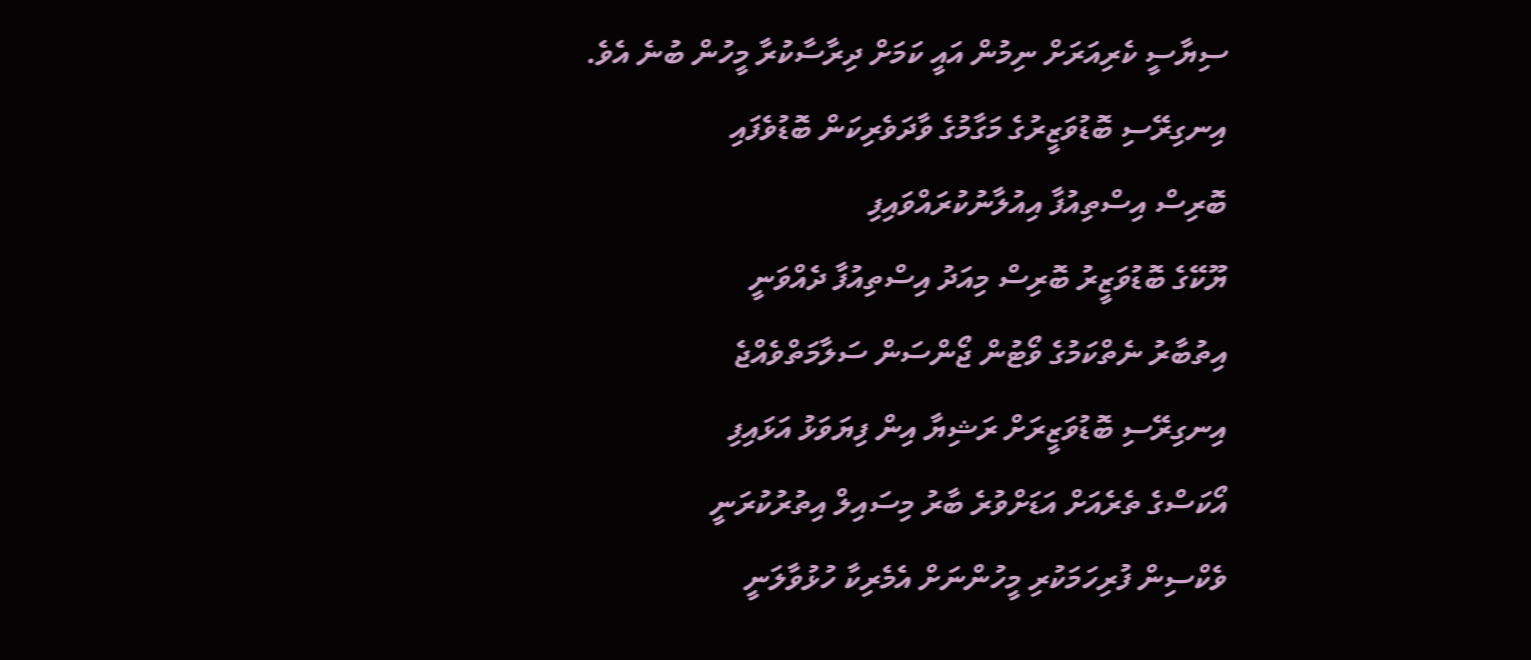ސިޔާސީ ކެރިއަރަށް ނިމުން އައީ ކަމަށް ދިރާސާކުރާ މީހުން ބުނެ އެވެ.
އިނގިރޭސި ބޮޑުވަޒީރުގެ މަގާމުގެ ވާދަވެރިކަން ބޮޑުވެފައި
ބޮރިސް އިސްތިއުފާ އިއުލާނުކުރައްވައިފި
ޔޫކޭގެ ބޮޑުވަޒީރު ބޮރިސް މިއަދު އިސްތިއުފާ ދެއްވަނީ
އިތުބާރު ނެތްކަމުގެ ވޯޓުން ޖޯންސަން ސަލާމަތްވެއްޖެ
އިނގިރޭސި ބޮޑުވަޒީރަށް ރަޝިޔާ އިން ފިޔަވަޅު އަޅައިފި
އޯކަސްގެ ތެރެއަށް އަޑަށްވުރެ ބާރު މިސައިލް އިތުރުކުރަނީ
ވެކްސިން ފުރިހަމަކުރި މީހުންނަށް އެމެރިކާ ހުޅުވާލަނީ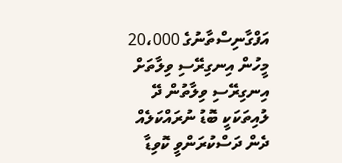އަފްގާނިސްތާނުގެ 20،000 މީހުން އިނގިރޭސި ވިލާތަށް
އިނގިރޭސި ވިލާތުން ދޭ ލުއިތަކަކީ ބޮޑު ނުރައްކަލެއް
ދެން ދަސްކުރަންވީ ކޮވިޑާ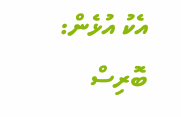އެކު އުޅެން: ބޮރިސް